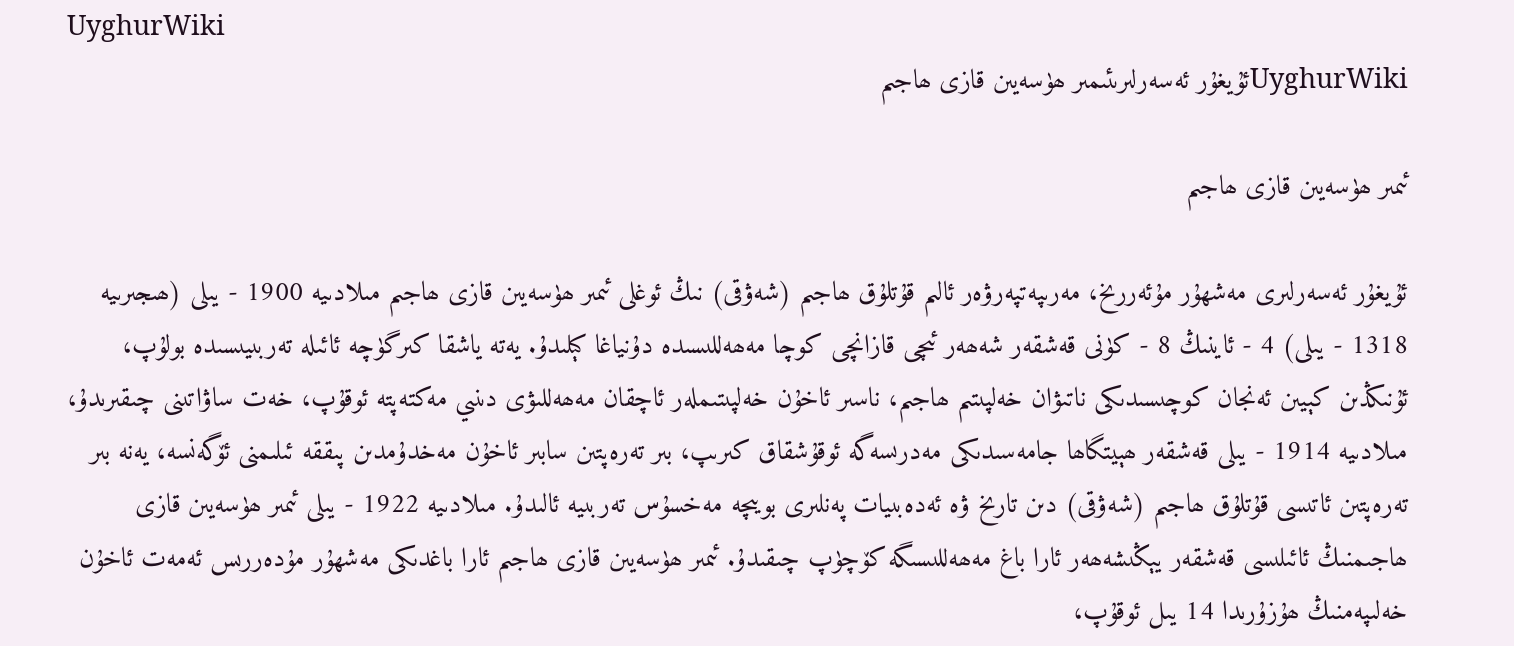UyghurWiki
UyghurWikiئۇيغۇر ئەسەرلىرىئىمىر ھۈسەيىن قازى ھاجىم

ئىمىر ھۈسەيىن قازى ھاجىم

ئۇيغۇر ئەسەرلىرى مەشھۇر مۇئەررىخ، مەرىپەتپەرۋەر ئالىم قۇتلۇق ھاجىم (شەۋقى) نىڭ ئوغلى ئىمىر ھۈسەيىن قازى ھاجىم مىلادىيە 1900 - يىلى (ھىجىرىيە 1318 - يىلى) 4 - ئاينىڭ 8 - كۈنى قەشقەر شەھەر ئىچى قازانچى كوچا مەھەللىسىدە دۇنياغا كېلىدۇ. يەتە ياشقا كىرگۈچە ئائىلە تەربىيىسىدە بولۇپ، ئۇنىڭدىن كېيىن ئەنجان كوچىسىدىكى ناتىۋان خەلپىتىم ھاجىم، ناسىر ئاخۇن خەلپىتىملەر ئاچقان مەھەللىۋى دىنىي مەكتەپتە ئوقۇپ، خەت ساۋاتىنى چىقىرىدۇ، مىلادىيە 1914 - يىلى قەشقەر ھېيتگاھا جامەسىدىكى مەدرىسەگە ئوقۇشقاق كىرىپ، بىر تەرەپتىن سابىر ئاخۇن مەخدۇمدىن پىققە ئىلىمنى ئۆگەنسە، يەنە بىر تەرەپتىن ئاتىسى قۇتلۇق ھاجىم (شەۋقى) دىن تارىخ ۋە ئەدەبىيات پەنلىرى بويىچە مەخسۇس تەربىيە ئالىدۇ. مىلادىيە 1922 - يىلى ئىمىر ھۈسەيىن قازى ھاجىمنىڭ ئائىلىسى قەشقەر يېڭىشەھەر ئارا باغ مەھەللىسىگە كۆچۈپ چىقىدۇ. ئىمىر ھۈسەيىن قازى ھاجىم ئارا باغدىكى مەشھۇر مۇدەررىس ئەمەت ئاخۇن خەلىپەمنىڭ ھۇزۇرىدا 14 يىل ئوقۇپ،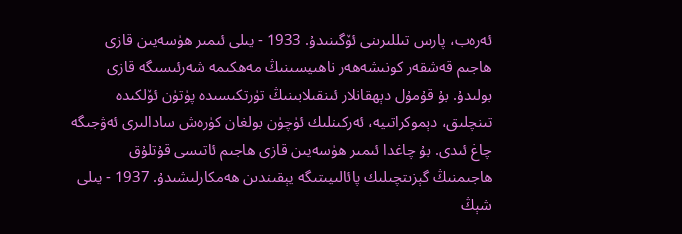ئەرەب، پارس تىللىرىنى ئۆگىنىدۇ. 1933 - يىلى ئىمىر ھۈسەيىن قازى ھاجىم قەشقەر كونىشەھەر ناھىيسىنىڭ مەھكىمە شەرئىسىگە قازى بولىدۇ. بۇ قۇمۇل دېھقانلار ئىنقىلابىنىڭ تۈرتكىسىدە پۈتۈن ئۆلكىدە تىنچلىق، دېموكراتىيە، ئەركىنلىك ئۈچۈن بولغان كۈرەش سادالىرى ئەۋجىگە چاغ ئىدى. بۇ چاغدا ئىمىر ھۈسەيىن قازى ھاجىم ئاتىسى قۇتلۇق ھاجىمنىڭ گېزىتچىلىك پائالىيىتىگە يېقىندىن ھەمكارلىشىدۇ. 1937 - يىلى شېڭ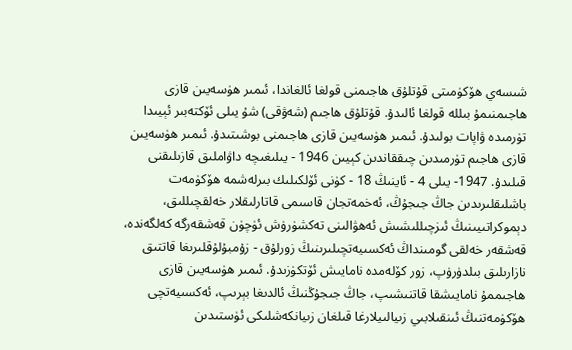شىسەي ھۆكۈمىتى قۇتلۇق ھاجىمنى قولغا ئالغاندا، ئىمىر ھۈسەيىن قازى ھاجىمنىمۇ بىللە قولغا ئالىدۇ. قۇتلۇق ھاجىم (شەۋقى) شۇ يىلى ئۆكتەبىر ئېيىدا تۈرمىدە ۋاپات بولىدۇ. ئىمىر ھۈسەيىن قازى ھاجىمنى بوشىتىدۇ. ئىمىر ھۈسەيىن قازى ھاجىم تۈرمىدىن چىققاندىن كېيىن 1946 - يىلىغىچە داۋاملىق قازىلىقنى قىلىدۇ. 1947- يىلى 4 - ئاينىڭ 18 - كۈنى ئۆلكىلىك بىرلەشمە ھۆكۈمەت باشلىقلىرىدىن جاڭ جىجۇڭ، ئەخمەتجان قاسىمى قاتارلىقلار خەلقچىللىق، دېموكراتىيىنىڭ ئىزچىللىشىش ئەھۋالىنى تەكشۈرۈش ئۈچۈن قەشقەرگە كەلگەندە، قەشقەر خەلقى گومىنداڭ ئەكسىيەتچىلىرىنىڭ زورلۇق - زۇمبۇلۇقلىرىغا قاتتىق نازارىلىق بىلدۈرۈپ، زور كۆلەمدە نامايىش ئۆتكۈزىدۇ. ئىمىر ھۈسەيىن قازى ھاجىممۇ نامايىشقا قاتنىشىپ، جاڭ جىجۇڭنىڭ ئالدىغا بېرىپ، ئەكسىيەتچى ھۆكۈمەتنىڭ ئىنقىلابىي زىيالىيلارغا قىلغان زىيانكەشلىكى ئۈستىدىن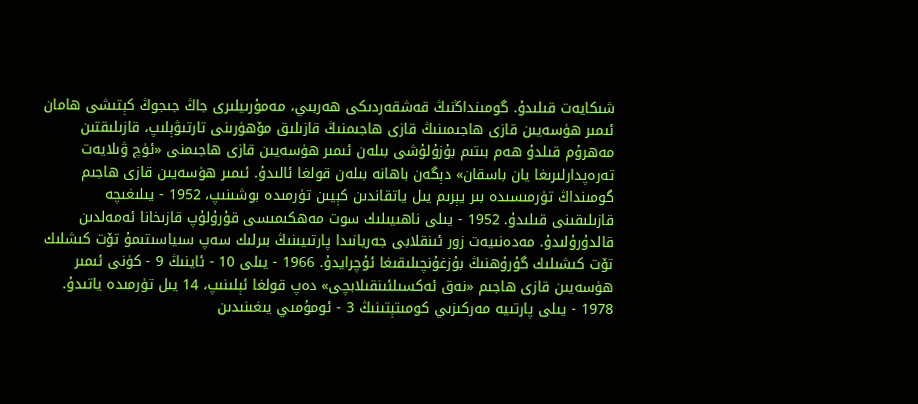شىكايەت قىلىدۇ. گومىنداڭنىڭ قەشقەردىكى ھەربىي، مەمۇرىيلىرى جاڭ جىجوڭ كېتىشى ھامان ئىمىر ھۈسەيىن قازى ھاجىمىنىڭ قازى ھاجىمنىڭ قازىلىق مۆھۈرىنى تارتىۋېلىپ، قازىلىقتىن مەھرۇم قىلدۇ ھەم بىتىم بۇزۇلۇشى بىلەن ئىمىر ھۈسەيىن قازى ھاجىمنى «ئۈچ ۋىلايەت تەرەپدارلىرىغا يان باسقان» دېگەن باھانە بىلەن قولغا ئالىدۇ. ئىمىر ھۈسەيىن قازى ھاجىم گومىنداڭ تۈرمىسىدە بىر يېرىم يىل ياتقاندىن كېيىن تۈرمىدە بوشىنىپ، 1952 - يىلىغىچە قازىلىقىنى قىلىدۇ. 1952 - يىلى ناھىيىلىك سوت مەھكىمىسى قۇرۇلۇپ قازىخانا ئەمەلدىن قالدۇرۇلىدۇ. مەدەنىيەت زور ئىنقلابى جەريانىدا پارتىيىنىڭ بىرلىك سەپ سىياسىتىمۇ تۆت كىشلىك تۆت كىشىلىك گۇرۇھنىڭ بۇزغۇنچىلىقىغا ئۇچرايدۇ. 1966 - يىلى 10 - ئاينىڭ 9 - كۈنى ئىمىر ھۈسەيىن قازى ھاجىم «نەق ئەكسىلئىنقىلابچى» دەپ قولغا ئېلىنىپ، 14 يىل تۈرمىدە ياتىدۇ. 1978 - يىلى پارتىيە مەركىزىي كومىتېتىنىڭ 3 - ئومۇمىي يىغىنىدىن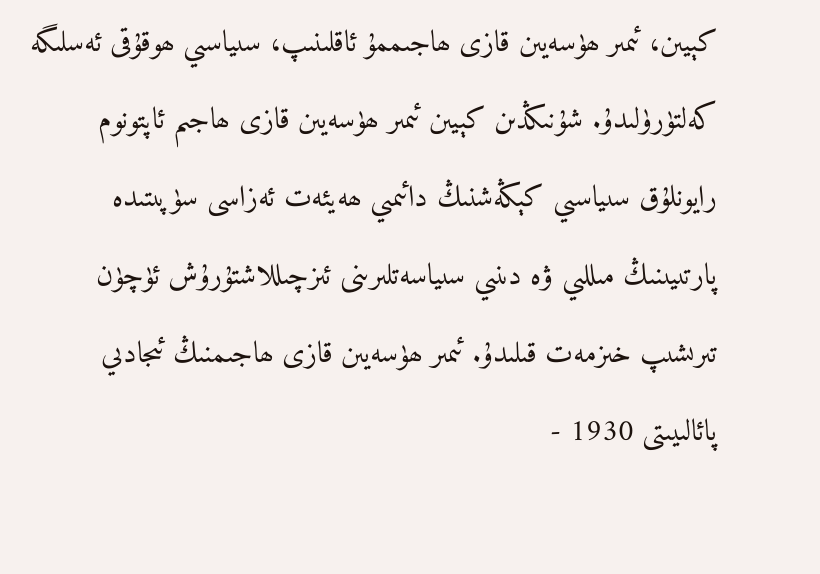كېيىن، ئىمىر ھۈسەيىن قازى ھاجىممۇ ئاقلىنىپ، سىياسىي ھوقۇقى ئەسلىگە كەلتۈرۈلىدۇ. شۇنىڭدىن كېيىن ئىمىر ھۈسەيىن قازى ھاجىم ئاپتونوم رايونلۇق سىياسىي كېڭەشنىڭ دائىمىي ھەيئەت ئەزاسى سۈپىتىدە پارتىيىنىڭ مىللىي ۋە دىنىي سىياسەتلىرىنى ئىزچىللاشتۇرۇش ئۈچۈن تىرىشىپ خىزمەت قىلىدۇ. ئىمىر ھۈسەيىن قازى ھاجىمنىڭ ئىجادىي پائالىيىتى 1930 -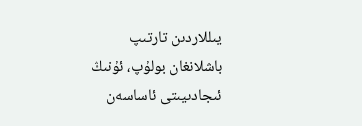يىللاردىن تارتىپ باشلانغان بولۇپ، ئۇنىڭ ئىجادىيىتى ئاساسەن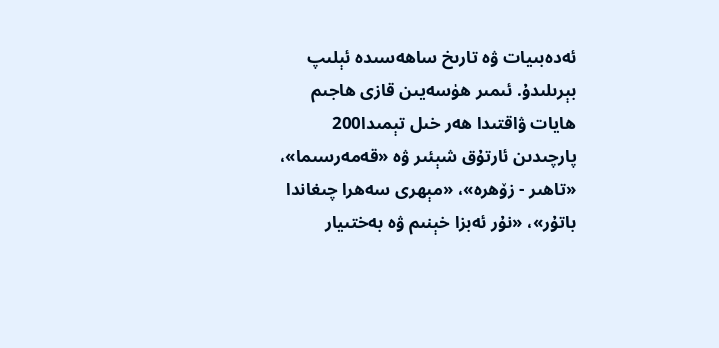ئەدەبىيات ۋە تارىخ ساھەسىدە ئېلىپ بېرىلىدۇ. ئىمىر ھۈسەيىن قازى ھاجىم ھايات ۋاقتىدا ھەر خىل تېمىدا200 پارچىدىن ئارتۇق شېئىر ۋە «قەمەرسىما»، «تاھىر - زۆھرە»، «مېھرى سەھرا چىغاندا باتۇر»، «نۇر ئەبزا خېنىم ۋە بەختىيار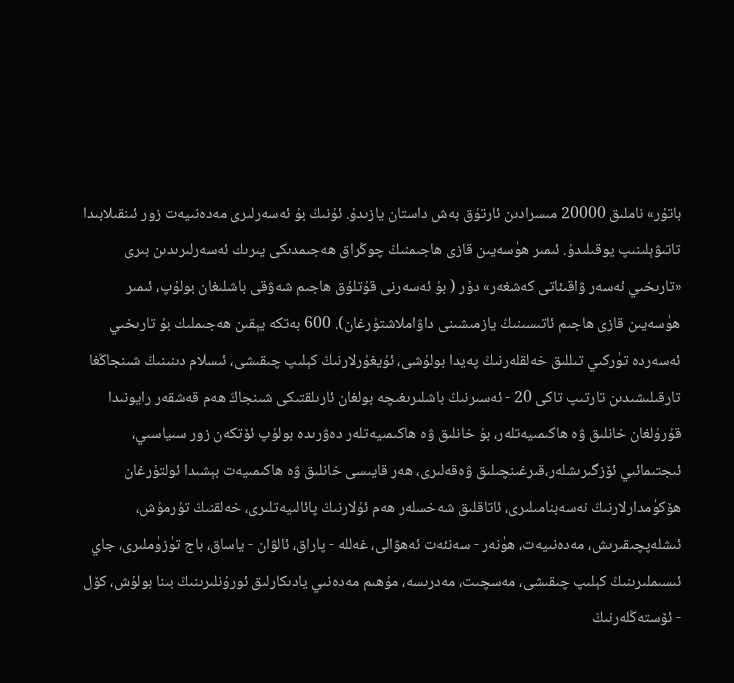باتۇر» ناملىق 20000 مىسرادىن ئارتۇق بەش داستان يازىدۇ. ئۇنىڭ بۇ ئەسەرلىرى مەدەنىيەت زور ئىنقىلابىدا تاتىۋېلىنىپ يوقىلىدۇ. ئىمىر ھۈسەيىن قازى ھاجىمنىڭ چوڭراق ھەجىمدىكى يىرىك ئەسەرلىرىدىن بىرى «تارىخىي ئەسەر ۋاقىئاتى كەشغەر» دۇر ( بۇ ئەسەرنى قۇتلۇق ھاجىم شەۋقى باشلىغان بولۇپ، ئىمىر ھۈسەيىن قازى ھاجىم ئاتىسىنىڭ يازمىشىنى داۋاملاشتۇرغان). 600 بەتكە يېقىن ھەجىملىك بۇ تارىخىي ئەسەردە تۈركىي تىللىق خەلقلەرنىڭ پەيدا بولۇشى، ئۇيغۇرلارنىڭ كېلىپ چىقىشى، ئىسلام دىنىنىڭ شىنجاڭغا تارقىلىشىدىن تارتىپ تاكى 20 - ئەسىرنىڭ باشلىرىغىچە بولغان ئارىلقتىكى شىنجاڭ ھەم قەشقەر رايونىدا قۇرۇلغان خانلىق ۋە ھاكىمىيەتلەر، بۇ خانلىق ۋە ھاكىمىيەتلەر دەۋرىدە بولۇپ ئۆتكەن زور سىياسىي، ئىجتىمائىي ئۆزگىرىشلەر،قىرغىنچىلىق ۋەقەلىرى، ھەر قايىسى خانلىق ۋە ھاكىمىيەت بېشىدا ئولتۇرغان ھۆكۈمدارلارنىڭ نەسەبنامىلىرى، ئاتاقلىق شەخسلەر ھەم ئۇلارنىڭ پائالىيەتلىرى، خەلقنىڭ تۇرمۇش، ئىشلەپچىقىرىش، مەدەنىيەت، ھۈنەر - سەنئەت ئەھۋالى، غەللە - پاراق، ئالۋان - ياساق، باج تۈزۈملىرى، جاي ئىسىملىرىنىڭ كېلىپ چىقىشى، مەسچىت، مەدرىسە، مۇھىم مەدەنىي يادىكارلىق ئورۇنلىرىنىڭ بىنا بولۇش، كۆل - ئۆستەڭلەرنىڭ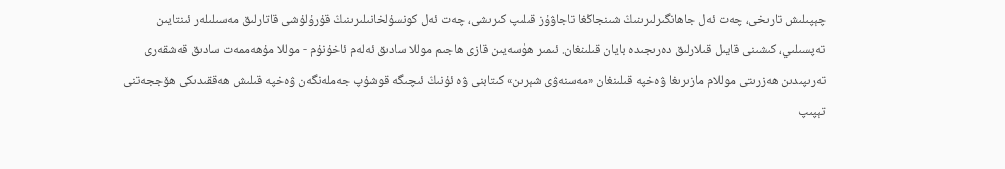چېپىلىش تارىخى، چەت ئەل جاھانگىرلىرىنىڭ شىنجاڭغا تاجاۋۇز قىلىپ كىرىشى، چەت ئەل كونسۇلخانىلىرىنىڭ قۇرۇلۇشى قاتارلىق مەسىلىلەر ئىنتايىن تەپسىلىي، كىشىنى قايىل قىلارلىق دەرىجىدە بايان قىلىنغان. ئىمىر ھۈسەيىن قازى ھاجىم موللا سادىق ئەلەم ئاخۇنۇم - موللا مۇھەممەت سادىق قەشقەرى تەرىپىدىن ھەزرىتى موللام مازىرىغا ۋەخپە قىلىنغان «مەسنەۋى شېرىن» كىتابنى ۋە ئۇنىڭ ئىچىگە قوشۇپ جەملەنگەن ۋەخپە قىلىش ھەققىدىكى ھۆججەتنى تېپىپ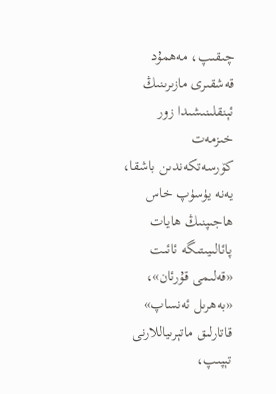چىقىپ، مەھمۇد قەشقىرى مازىرىنىڭ ئېنقلىنىشىدا زور خىزمەت كۆرسەتكەندىن باشقا، يەنە يۈسۈپ خاس ھاجىپنىڭ ھايات پائالىيىتىگە ئائىت «قەلىمى قۇرئان»، «بەھرىل ئەنساپ» قاتارلىق ماتېرىياللارنى تېپىپ،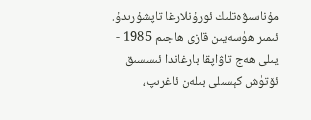مۇناسىۋەتلىك ئورۇنلارغا تاپشۇرىدۇ. ئىمىر ھۈسەيىن قازى ھاجىم 1985 - يىلى ھەج تاۋاپقا بارغاندا ئىسسىق ئۆتۈش كېسىلى بىلەن ئاغرىپ،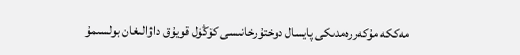مەككە مۇكەررەمدىكى پايسال دوختۇرخانىسى كۆڭۈل قويۇق داۋالىغان بولسىمۇ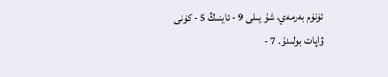ئۈنۈم بەرمەي، شۇ يىلى 9 - ئاينىڭ 5 - كۈنى ۋاپات بولىدۇ. 7 -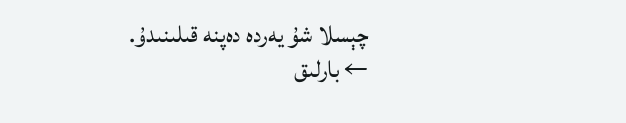چېسلا شۇ يەردە دەپنە قىلىنىدۇ.
← بارلىق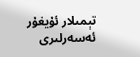تېمىلار ئۇيغۇر ئەسەرلىرى